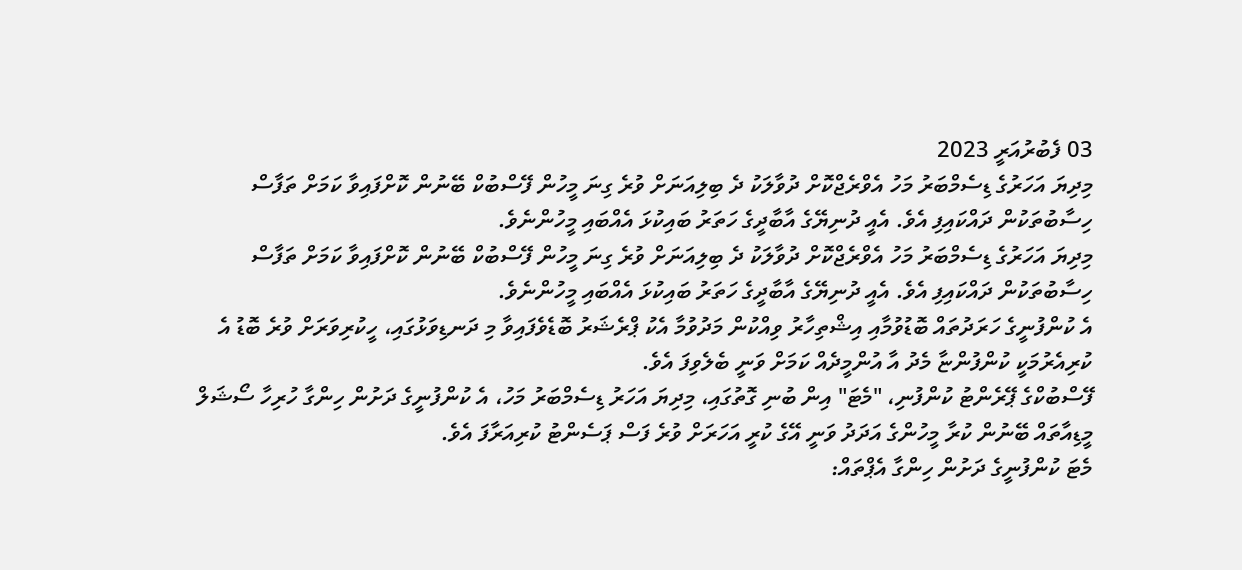03 ފެބުރުއަރީ 2023
މިދިޔަ އަހަރުގެ ޑިސެމްބަރު މަހު އެވްރެޖްކޮށް ދުވާލަކު ދެ ބިލިއަނަށް ވުރެ ގިނަ މީހުން ފޭސްބުކް ބޭނުން ކޮށްފައިވާ ކަމަށް ތަފާސް ހިސާބުތަކުން ދައްކައިފި އެވެ. އެއީ ދުނިޔޭގެ އާބާދީގެ ހަތަރު ބައިކުޅަ އެއްބައި މީހުންނެވެ.
މިދިޔަ އަހަރުގެ ޑިސެމްބަރު މަހު އެވްރެޖްކޮށް ދުވާލަކު ދެ ބިލިއަނަށް ވުރެ ގިނަ މީހުން ފޭސްބުކް ބޭނުން ކޮށްފައިވާ ކަމަށް ތަފާސް ހިސާބުތަކުން ދައްކައިފި އެވެ. އެއީ ދުނިޔޭގެ އާބާދީގެ ހަތަރު ބައިކުޅަ އެއްބައި މީހުންނެވެ.
އެ ކުންފުނީގެ ހަރަދުތައް ބޮޑުވުމާއި އިޝްތިހާރު ވިއްކުން މަދުވުމާ އެކު ޕްރެޝަރު ބޮޑެވެފައިވާ މި ދަނޑިވަޅުގައި، ހީކުރިވަރަށް ވުރެ ބޮޑު އެ ކުރިއެރުމަކީ ކުންފުންޏާ މެދު އާ އުންމީދެއް ކަމަށް ވަނީ ބެލެވިފަ އެވެ.
ފޭސްބުކްގެ ޕޭރެންޓު ކުންފުނި، "މެޓަ" އިން ބުނި ގޮތުގައި، މިދިޔަ އަހަރު ޑިސެމްބަރު މަހު، އެ ކުންފުނީގެ ދަށުން ހިންގާ ހުރިހާ ސޯޝަލް މީޑިއާތައް ބޭނުން ކުރާ މީހުންގެ އަދަދު ވަނީ އޭގެ ކުރީ އަހަރަށް ވުރެ ފަސް ޕަސެންޓު ކުރިއަރާފަ އެވެ.
މެޓަ ކުންފުނީގެ ދަށުން ހިންގާ އެޕްތައް: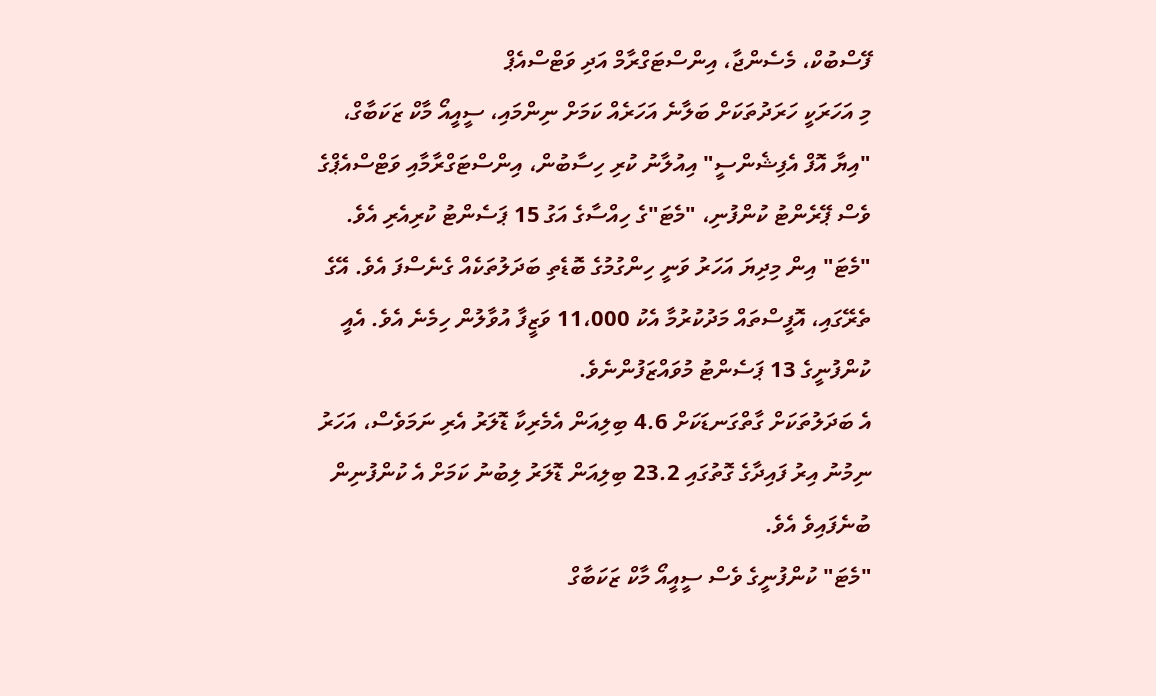ފޭސްބުކް، މެސެންޖާ، އިންސްޓަގްރާމް އަދި ވަޓްސްއެޕް
މި އަހަރަކީ ހަރަދުތަކަށް ބަލާނެ އަހަރެއް ކަމަށް ނިންމައި، ސީއީއޯ މާކް ޒަކަބާގް، "އިޔާ އޮފް އެފިޝެންސީ" އިއުލާނު ކުރި ހިސާބުން، އިންސްޓަގްރާމާއި ވަޓްސްއެޕްގެ ވެސް ޕޭރެންޓު ކުންފުނި، "މެޓަ"ގެ ހިއްސާގެ އަގު 15 ޕަސެންޓު ކުރިއެރި އެވެ.
"މެޓަ" އިން މިދިޔަ އަހަރު ވަނީ ހިންގުމުގެ ބޮޑެތި ބަދަލުތަކެއް ގެނެސްފަ އެވެ. އޭގެ ތެރޭގައި، އޮފީސްތައް މަދުކުރުމާ އެކު 11،000 ވަޒީފާ އުވާލުން ހިމެނެ އެވެ. އެއީ ކުންފުނީގެ 13 ޕަސެންޓު މުވައްޒަފުންނެވެ.
އެ ބަދަލުތަކަށް ގާތްގަނޑަކަށް 4.6 ބިލިއަން އެމެރިކާ ޑޮލަރު އެރި ނަމަވެސް، އަހަރު ނިމުނު އިރު ފައިދާގެ ގޮތުގައި 23.2 ބިލިއަން ޑޮލަރު ލިބުނު ކަމަށް އެ ކުންފުނިން ބުނެފައިވެ އެވެ.
"މެޓަ" ކުންފުނީގެ ވެސް ސީއީއޯ މާކް ޒަކަބާގް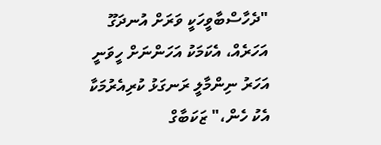"ދެހާސްބާވީހަކީ ވަރަށް އުނދަގޫ އަހަރެއް، އެކަމަކު އަހަންނަށް ހީވަނީ އަހަރު ނިންމާލީ ރަނގަޅު ކުރިއެރުމަކާ އެކު ހެން،" ޒަކަބާގް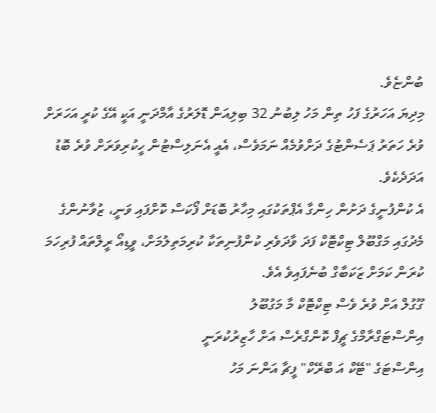ބުންޏެވެ.
މިދިޔަ އަހަރުގެ ފަހު ތިން މަހު ލިބުނު 32 ބިލިއަން ޑޮލަރުގެ އާމްދަނީ އަކީ އޭގެ ކުރީ އަހަރަށް ވުރެ ހަތަރު ޕަސެންޓުގެ ދަށްވުމެއް ނަމަވެސް، އެއީ އެނަލިސްޓުން ހީކުރިވަރަށް ވުރެ ބޮޑު އަދަދެކެވެ.
އެ ކުންފުނީގެ ދަށުން ހިންގާ އެޕްތަކުގައި މިހާރު ބޮޑަށް ފޯކަސް ކޮށްފައި ވަނީ، ޒުވާނުންގެ މެދުގައި މަގްބޫލް ޓިކްޓޮކް ފަދަ ވާދަވެރި ކުންފުނިތަކާ ކުރިމަތިލުމަށް، ވީޑިއޯ ރީލްތައް ފުރިހަމަ ކުރަން ކަމަށް ޒަކަބާގް ބުނެފައިވެ އެވެ.
ގޫގުލް އަށް ވުރެ ވެސް ޓިކްޓޮކް މާ މަގުބޫލު
އިންސްޓަގްރާމްގެ ޗީފް ކޮންގްރެސް އަށް ހާޒިރުކުރަނީ
އިންސްޓަގެ "ޓޭކް އަ ބްރޭކް" ފީޗާ އަންނަ މަހު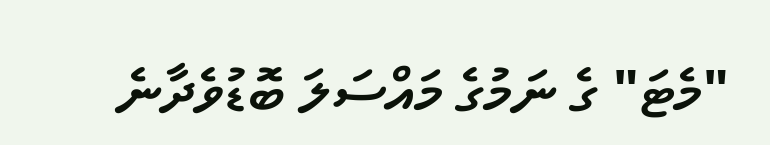"މެޓަ" ގެ ނަމުގެ މައްސަލަ ބޮޑުވެދާނެ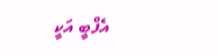އެފްބީ އަކީ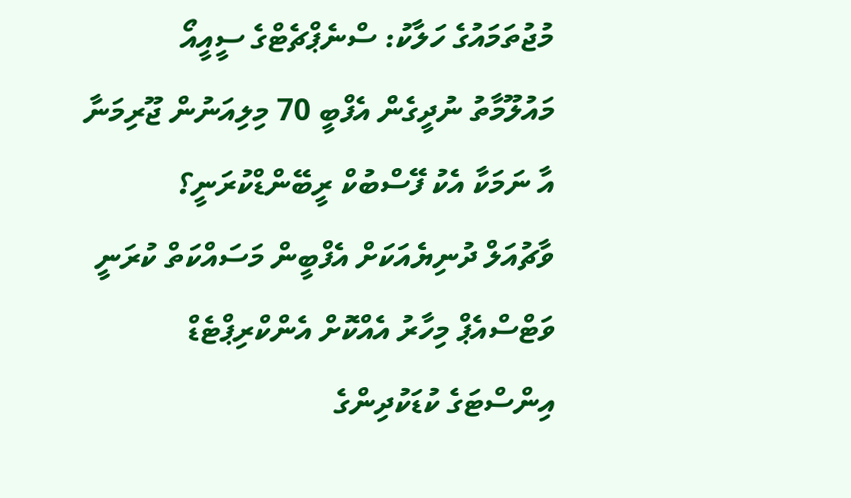މުޖުތަމައުގެ ހަލާކު: ސްނެޕްޗެޓްގެ ސީއީއޯ
މައުލޫމާތު ނުދީގެން އެފްބީ 70 މިލިއަނުން ޖޫރިމަނާ
އާ ނަމަކާ އެކު ފޭސްބުކް ރީބޭންޑްކުރަނީ؟
ވާޗުއަލް ދުނިޔެއަކަށް އެފްބީން މަސައްކަތް ކުރަނީ
ވަޓްސްއެޕް މިހާރު އެއްކޮށް އެންކްރިޕްޓެޑް
އިންސްޓަގެ ކުޑަކުދިންގެ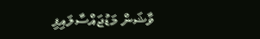ވާޝަން މަޑުޖައްސާލައިފި